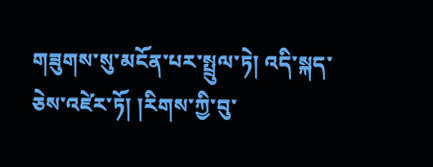གཟུགས་སུ་མངོན་པར་སྤྲུལ་ཏེ། འདི་སྐད་ཅེས་འཛེར་ཏོ། །རིགས་ཀྱི་བུ་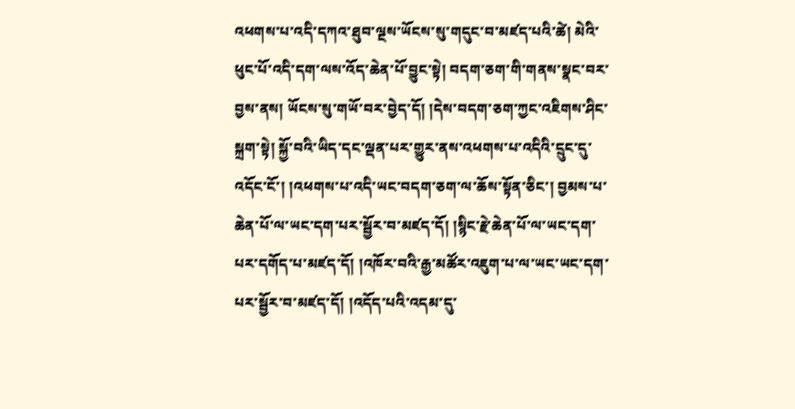འཕགས་པ་འདི་དཀའ་ཐུབ་ལྔས་ཡོངས་སུ་གདུང་བ་མཛད་པའི་ཚེ། མེའི་ཕུང་པོ་འདི་དག་ལས་འོད་ཆེན་པོ་བྱུང་སྟེ། བདག་ཅག་གི་གནས་སྣང་བར་བྱས་ནས། ཡོངས་སུ་གཡོ་བར་བྱེད་དོ། །དེས་བདག་ཅག་ཀྱང་འཇིགས་ཤིང་སྐྲག་སྟེ། སྐྱོ་བའི་ཡིད་དང་ལྡན་པར་གྱུར་ནས་འཕགས་པ་འདིའི་དྲུང་དུ་འདོང་ངོ་། །འཕགས་པ་འདི་ཡང་བདག་ཅག་ལ་ཆོས་སྟོན་ཅིང་། བྱམས་པ་ཆེན་པོ་ལ་ཡང་དག་པར་སྦྱོར་བ་མཛད་དོ། །སྙིང་རྗེ་ཆེན་པོ་ལ་ཡང་དག་པར་དགོད་པ་མཛད་དོ། །འཁོར་བའི་རྒྱ་མཚོར་འཇུག་པ་ལ་ཡང་ཡང་དག་པར་སྦྱོར་བ་མཛད་དོ། །འདོད་པའི་འདམ་དུ་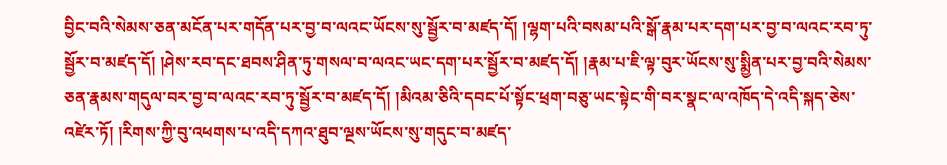བྱིང་བའི་སེམས་ཅན་མངོན་པར་གདོན་པར་བྱ་བ་ལའང་ཡོངས་སུ་སྦྱོར་བ་མཛད་དོ། །ལྷག་པའི་བསམ་པའི་སྒོ་རྣམ་པར་དག་པར་བྱ་བ་ལའང་རབ་ཏུ་སྦྱོར་བ་མཛད་དོ། །ཤེས་རབ་དང་ཐབས་ཤིན་ཏུ་གསལ་བ་ལའང་ཡང་དག་པར་སྦྱོར་བ་མཛད་དོ། །རྣམ་པ་ཇི་ལྟ་བུར་ཡོངས་སུ་སྨྱིན་པར་བྱ་བའི་སེམས་ཅན་རྣམས་གདུལ་བར་བྱ་བ་ལའང་རབ་ཏུ་སྦྱོར་བ་མཛད་དོ། །མིའམ་ཅིའི་དབང་པོ་སྟོང་ཕྲག་བཅུ་ཡང་སྟེང་གི་བར་སྣང་ལ་འཁོད་དེ་འདི་སྐད་ཅེས་འཛེར་ཏོ། །རིགས་ཀྱི་བུ་འཕགས་པ་འདི་དཀའ་ཐུབ་ལྔས་ཡོངས་སུ་གདུང་བ་མཛད་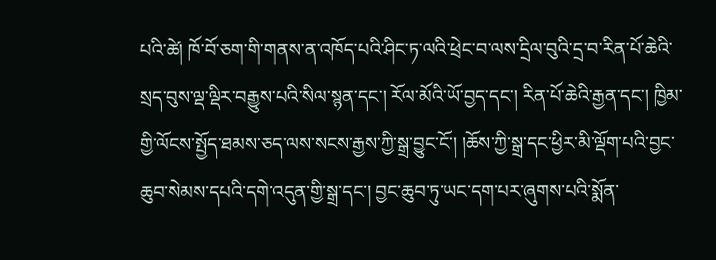པའི་ཚེ། ཁོ་བོ་ཅག་གི་གནས་ན་འཁོད་པའི་ཤིང་ཏ་ལའི་ཕྲེང་བ་ལས་དྲིལ་བུའི་དྲ་བ་རིན་པོ་ཆེའི་སྲད་བུས་ལྡ་ལྡིར་བརྒྱུས་པའི་སིལ་སྙན་དང་། རོལ་མོའི་ཡོ་བྱད་དང་། རིན་པོ་ཆེའི་རྒྱན་དང་། ཁྱིམ་གྱི་ལོངས་སྤྱོད་ཐམས་ཅད་ལས་སངས་རྒྱས་ཀྱི་སྒྲ་བྱུང་ངོ་། །ཆོས་ཀྱི་སྒྲ་དང་ཕྱིར་མི་ལྡོག་པའི་བྱང་ཆུབ་སེམས་དཔའི་དགེ་འདུན་གྱི་སྒྲ་དང་། བྱང་ཆུབ་ཏུ་ཡང་དག་པར་ཞུགས་པའི་སྨོན་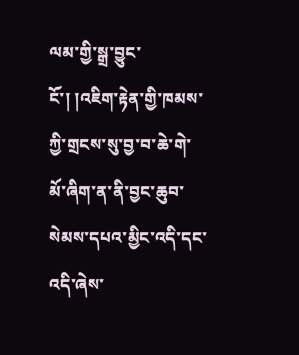ལམ་གྱི་སྒྲ་བྱུང་ངོ་། །འཇིག་རྟེན་གྱི་ཁམས་ཀྱི་གྲངས་སུ་བྱ་བ་ཆེ་གེ་མོ་ཞིག་ན་ནི་བྱང་ཆུབ་སེམས་དཔའ་མྱིང་འདི་དང་འདི་ཞེས་